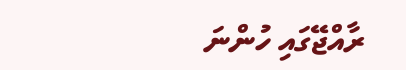ރާއްޖޭގައި ހުންނަ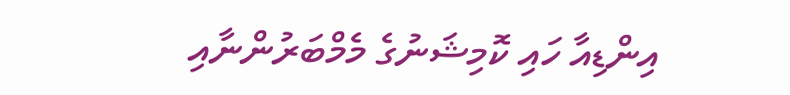އިންޑިއާ ހައި ކޮމިޝަނުގެ މެމްބަރުންނާއި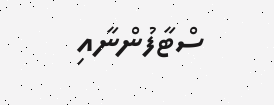ސްޓާފުންނާއި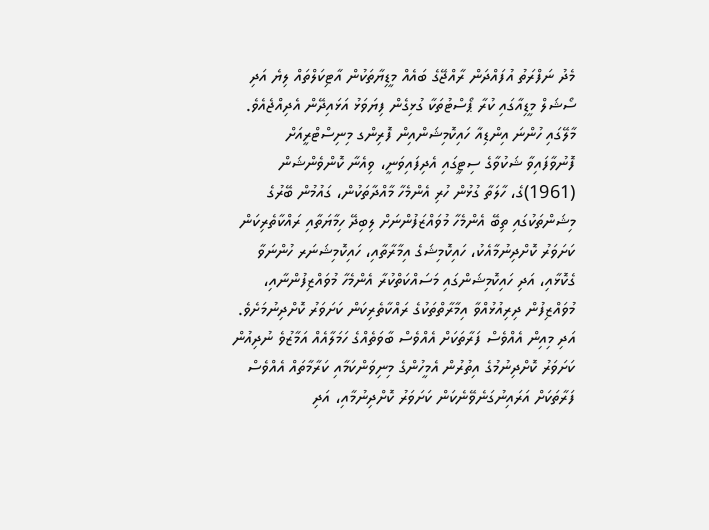މެދު ނަފްރަތު އުފައްދަން ރާއްޖޭގެ ބައެއް މީޑިޔާތަކުން އާޓިކަލްތައް ލިޔެ އަދި ސޯޝަލް މީޑިއާގައި ކުރާ ޕޯސްޓުތަކާ ގުޅިގެން ފިޔަވަޅު އަޅައިދޭން އެދިއްޖެއެވެ.
މާލޭގައި ހުންނަ އިންޑިއާ ހައިކޮމިޝަންއިން ފޮރިންގ މިނިސްޓްރީއަށް ފޮނުވާފައިވާ ޝަކުވާގެ ސިޓީގައި އެދިފައިވަނީ، ވިއެނާ ކޮންވެންޝަން (1961)ގެ، ހާލަތާ ގުޅުން ހުރި އެންމެހާ މާއްދާތަކުން، ގައުމުން ބޭރުގެ މިޝަންތަކުގައި ތިބޭ އެންމެހާ މުވައްޒަފުންނަށް ލިބިދޭ ހިމާޔަތާއި ރައްކާތެރިކަން ކަށަވަރު ކޮށްދިނުމާއެކު، ހައިކޮމިޝަގެ އިމާރާތާއި، ހައިކޮމިޝަނަރ ހުންނަވާ ގެކޮޅާއި، އަދި ހައިކޮމިޝަންގައި މަސައްކަތްކުރާ އެންމެހާ މުވައްޒިފުންނާއި، މުވައްޒިފުން ދިރިއުޅުއްވާ އިމާރާތްތަކުގެ ރައްކާތެރިކަން ކަށަވަރު ކޮށްދިނުމަށެވެ. އަދި މިއިން އެއްވެސް ފަރާތަކަށް އެއްވެސް ބާވަތެއްގެ ހަމަލާއެއް އަމާޒުވެ ނުދިއުން ކަށަވަރު ކޮށްދިނުމުގެ އިތުރުން އެމީހުންގެ މިނިވަންކަމާއި ކަރާމާތައް އެއްވެސް ފަރާތަކަށް އަރައިނުގަނެވޭނެކަން ކަށަވަރު ކޮށްދިނުމާއި، އަދި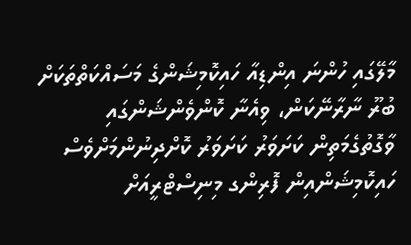މާލޭގައި ހުންނަ އިންޑިއާ ހައިކޮމިޝަންގެ މަސައްކަތްތަކަށް ބުރޫ ނާރާނޭކަން، ވިއެނާ ކޮންވެންޝަންގައި ވާގޮތުގެމަތިން ކަށަވަރު ކަށަވަރު ކޮށްދިނުންމަށްވެސް ހައިކޮމިޝަންއިން ފޮރިންގ މިނިސްޓްރީއަށް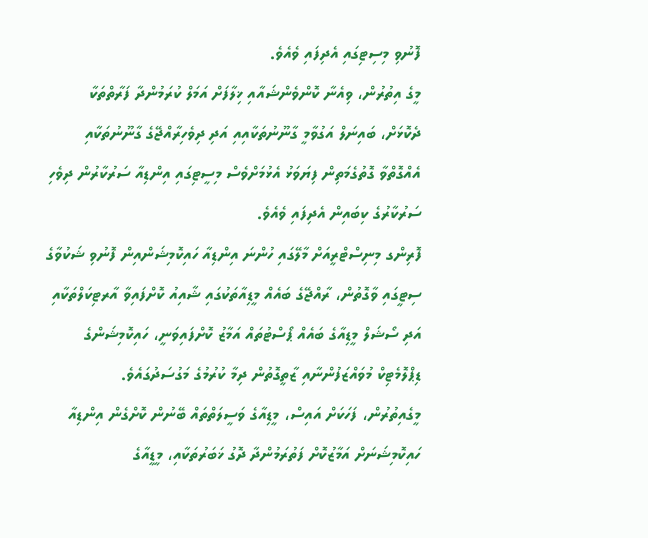ފޮނުވި މިސިޓިގައި އެދިފައި ވެއެވެ.
މީގެ އިތުރުން، ވިއެނާ ކޮންވެންޝައާއި ޚިލާފަށް އަމަލް ކުރަމުންދާ ފަރާތްތަކާ ދެކޮޅަށް، ބައިނަލް އަގުވާމީ ގާނޫނުތަކާއިއި އަދި ދިވެހިރާއްޖޭގެ ގާނޫނުތަކާއި އެއްގޮތްވާ ގޮތުގެމަތިން ފިޔަވަޅު އެޅުމަށްވެސް މިސީޓިގައި އިންޑިއާ ސަރުކާރުން ދިވެހި ސަރުކާރުގެ ކިބައިން އެދިފައި ވެއެވެ.
ފޮރިންގ މިނިސްޓްރީއަށް މާލޭގައި ހުންނަ އިންޑިއާ ހައިކޮމިޝަންއިން ފޮނުވި ޝަކުވާގެ ސިޓީގައި ވާގޮތުން، ރާއްޖޭގެ ބައެއް މީޑިއާތަކުގައި ޝާއިއު ކޮށްފައިވާ އާރޓިކަލްތަކާއި އަދި ސޯޝަލް މީޑިއާގެ ބައެއް ޕޯސްޓުތައް އަމާޒު ކޮށްފައިވަނީ، ހައިކޮމިޝަންގެ ޑިޕްލޮމެޓިކް މުވައްޒަފުންނާއި ޒާތީގޮތުން ދިމާ ކުރުމުގެ މަގުސަދުގައެވެ.
މީގެއިތުރުން، ފަހަކަށް އައިސް، މީޑިއާގެ ވަސީލަތްތައް ބޭނުން ކޮށްގެން އިންޑިއާ ހައިކޮމިޝަނަށް އަމާޒުކޮށް ފަތުރަމުންދާ ދޮގު ޚަބަރުތަކާއި، މީޑީއާގެ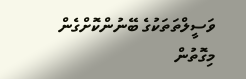ވަސީލްތަތަކުގެ ބޭނުންކޮށްގެން މިގޮތުން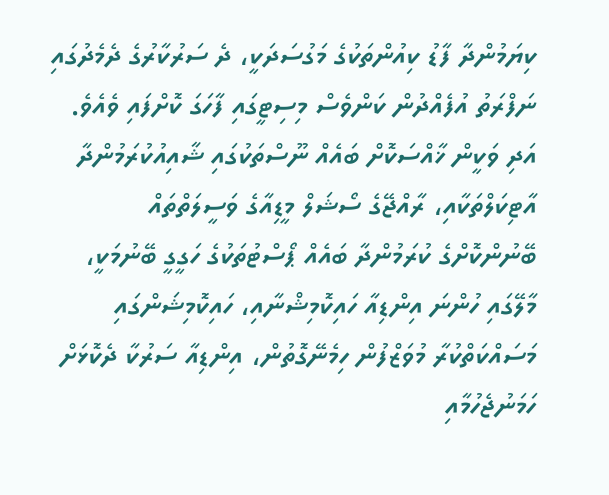ކިޔަމުންދާ ފާޑު ކިއުންތަކުގެ މަގުސަދަކީ، ދެ ސަރުކާރުގެ ދެމެދުގައި ނަފްރަތު އުފެއްދުން ކަންވެސް މިސިޓީގައި ފާހަގަ ކޮށްފައި ވެއެވެ. އަދި ވަކީން ޚާއްސަކޮށް ބައެއް ނޫސްތަކުގައި ޝާއިއުކުރަމުންދާ އާޓިކަލްތަކާއި، ރާއްޖޭގެ ސޯޝަލް މީޑިއާގެ ވަސީލަތްތައް ބޭނުންކޮށްގެ ކުރަމުންދާ ބައެއް ޕޯސްޓުތަކުގެ ހަގީގީ ބޭނުމަކީ، މާލޭގައި ހުންނަ އިންޑިއާ ހައިކޮމިޝްނާއި، ހައިކޮމިޝަންގައި މަސައްކަތްކުރާ މުވަޒްފުން ހިމެނޭގޮތުން، އިންޑިއާ ސަރުކާ ދެކޮޅަށް ހަމަނުޖެހުމާއި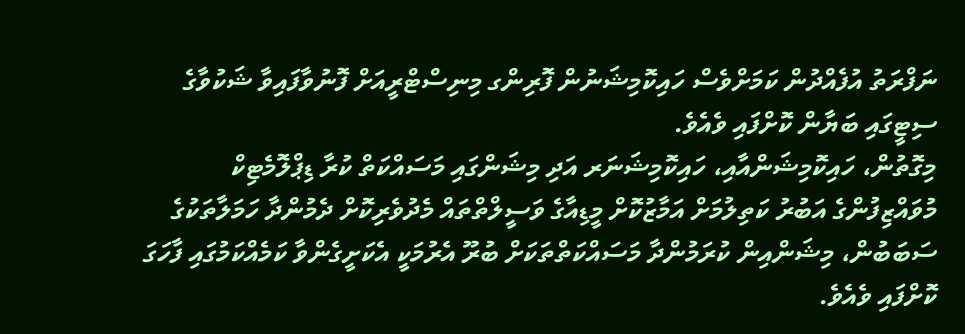ނަފްރަތު އުފެއްދުން ކަމަށްވެސް ހައިކޮމިޝަނުން ފޮރިންގ މިނިސްޓްރީއަށް ފޮނުވާފައިވާ ޝަކުވާގެ ސިޓީގައި ބަޔާން ކޮށްފައި ވެއެވެ.
މިގޮތުން، ހައިކޮމިޝަންއާއި، ހައިކޮމިޝަނަރ އަދި މިޝަންގައި މަސައްކަތް ކުރާ ޑިޕްލޮމެޓިކް މުވައްޒިފުންގެ އަބުރު ކަތިލުމަށް އަމާޒުކޮށް މީޑިއާގެ ވަސީލްތްތައް މެދުވެރިކޮށް ދެމުންދާ ހަމަލާތަކުގެ ސަބަބުން، މިޝަންއިން ކުރަމުންދާ މަސައްކަތްތަކަށް ބުރޫ އެރުމަކީ އެކަށީގެންވާ ކަމެއްކަމުގައި ފާހަގަ ކޮށްފައި ވެއެވެ.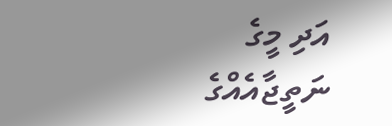އަދި މީގެ ނަތީޖާއެއްގެ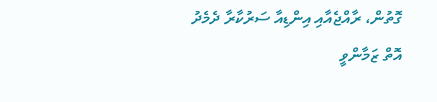ގޮތުން، ރާއްޖެއާއި އިންޑިއާ ސަރުކާރާ ދެމެދު އޮތް ޒަމާންވީ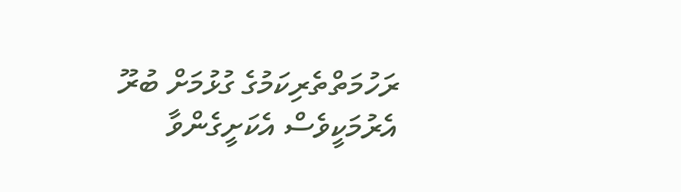ރަހުމަތްތެރިކަމުގެ ގުޅުމަށް ބުރޫ އެރުމަކީވެސް އެކަށީގެންވާ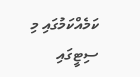ކަމެއްކަމުގައި މި ސިޓީގައި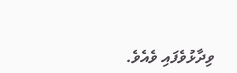ވިދާޅުވެފައި ވެއެވެ.